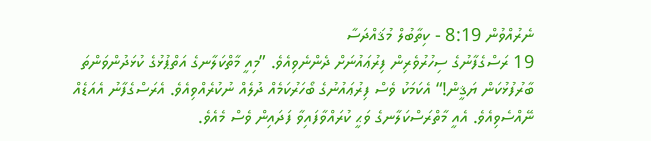ނެރުއްވުން 8:19 - ކިތާބުލް މުޤައްދަސާ
19 ރަސްގެފާނުގެ ސިހުރުވެރިން ފިރުޢައުނަށް ދެންނެވިއެވެ. ”މިއީ މާތްކަލާނގެ އަތްޕުޅުގެ ކުޅަދުންވަންތަ ބާރުފުޅުކަން ޔަޤީން!“ އެކަމަކު ވެސް ފިރުޢައުނުގެ ބޯހަރުކަމެއް ދުލެއް ނުކުރެއްވިއެވެ. އެރަސްގެފާނު އެއަޑެއް ނޭއްސެވިއެވެ. އެއީ މާތްރަސްކަލާނގެ ވަޙީ ކުރައްވާފައިވާ ފަދައިން ވެސް މެއެވެ.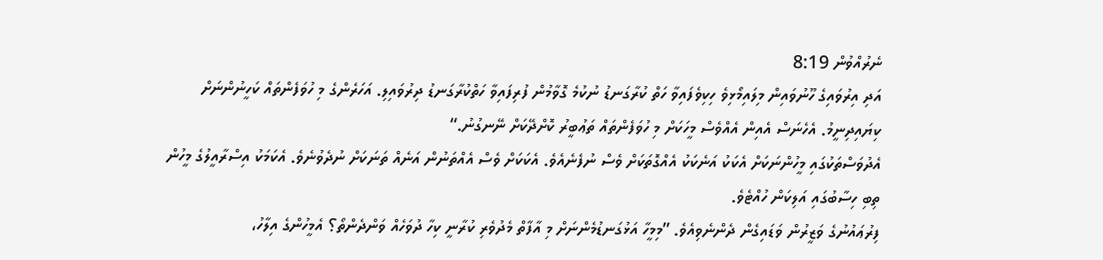ނެރުއްވުން 8:19
އަދި އިރުވައިގެ ހޫނުވައިން މިލައިމޯޅިވެ ހިކިވެފައިވާ ހަތް ކުރާގަނޑު ނުކުމެ ގޮވާމުން ފުރިފައިވާ ހަތްކުރާގަނޑު ދިރުވައިލި. އަހަރެންގެ މި ހުވަފެންތައް ކަހީނުންނަށް ކިޔައިދިނީމު. އެހެނަސް އެއިން އެއްވެސް މީހަކަށް މި ހުވަފެންތައް ތަޢުބީރު ކޮށްދޭކަށް ނޭނގުނު.“
އެދުވަސްތަކުގައި މީހުންނަކަށް އެކަކު އަނެކަކު އެއްގޮތަކަށް ވެސް ނުފެނެއެވެ. އެކަކަށް ވެސް އެއްތަނުން އަނެއް ތަނަކަށް ނުދެވުނެވެ. އެކަމަކު އިސްރާއީލުގެ މީހުން ތިބި ހިސާބުގައި އަލިކަން ހުއްޓެވެ.
ފިރުޢައުނުގެ ވަޒީރުން ވަޑައިގެން ދެންނެވިއެވެ. ”މިމީހާ އަޅުގަނޑުމެންނަށް މި އާފާތް މެދުވެރި ކުރާނީ ކިހާ ދުވަހެއް ވަންދެންތޯ؟ އެމީހުންގެ އިލާހު،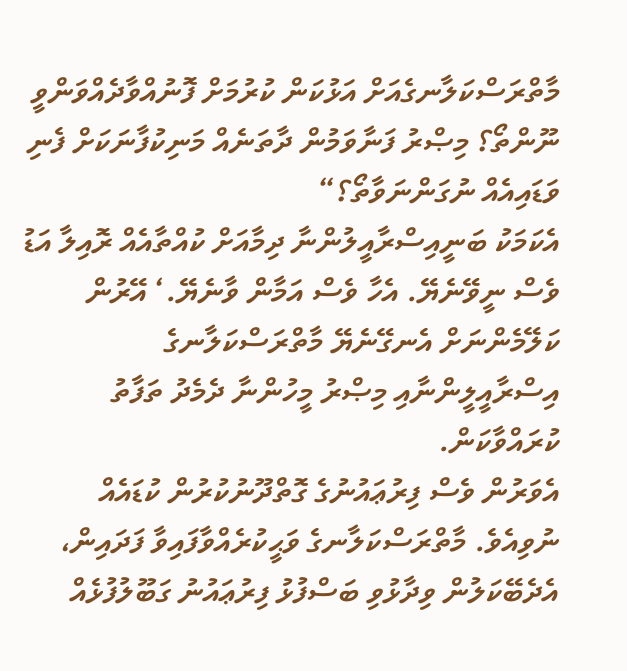މާތްރަސްކަލާނގެއަށް އަޅުކަން ކުރުމަށް ފޮނުއްވާދެއްވަންވީ ނޫންތޯ؟ މިޞްރު ފަނާވަމުން ދާތަނެއް މަނިކުފާނަކަށް ފެނި ވަޑައިއެއް ނުގަންނަވާތޯ؟“
އެކަމަކު ބަނީއިސްރާއީލުންނާ ދިމާއަށް ކުއްތާއެއް ރޮއިލާ އަޑު ވެސް ނީވޭނެޔޭ. އެހާ ވެސް އަމާން ވާނެޔޭ.‘ އޭރުން ކަލޭމެންނަށް އެނގޭނެޔޭ މާތްރަސްކަލާނގެ އިސްރާއީލީންނާއި މިޞްރު މީހުންނާ ދެމެދު ތަފާތު ކުރައްވާކަން.
އެވަރުން ވެސް ފިރުޢައުނުގެ ގޮތްދޫނުކުރުން ކުޑައެއް ނުވިއެވެ. މާތްރަސްކަލާނގެ ވަޙީކުރެއްވާފައިވާ ފަދައިން، އެދެބޭކަލުން ވިދާޅުވި ބަސްފުޅު ފިރުޢައުނު ގަބޫލުފުޅެއް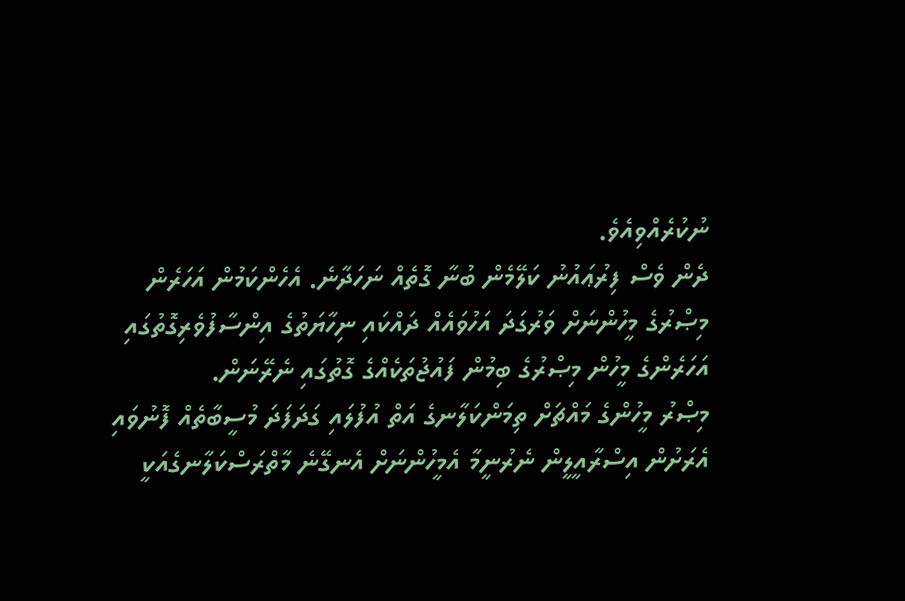ނުކުރެއްވިއެވެ.
ދެން ވެސް ފިރުޢައުނު ކަލޭމެން ބުނާ ގޮތެއް ނަހަދާނެ. އެހެންކަމުން އަހަރެން މިޞްރުގެ މީހުންނަށް ވަރުގަދަ އަހުވައެއް ދައްކައި ނިހާޔަތުގެ އިންސާފުވެރިގޮތުގައި އަހަރެންގެ މީހުން މިޞްރުގެ ބިމުން ފައުޖުތަކެއްގެ ގޮތުގައި ނެރޭނަން.
މިޞްރު މީހުންގެ މައްޗަށް ތިމަންކަލާނގެ އަތް އުފުލައި ގަދަފަދަ މުސީބާތެއް ފޮނުވައި އެރަށުން އިސްރާއީލީން ނެރުނީމާ އެމީހުންނަށް އެނގޭނެ މާތްރަސްކަލާނގެއަކީ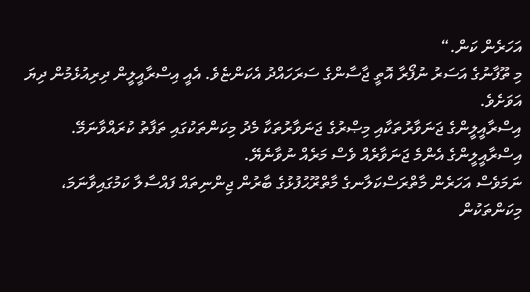އަހަރެން ކަން.“
މި ތޫފާނުގެ އަސަރު ނުފޯރާ އޮތީ ޖާސާންގެ ސަރަހައްދު އެކަންޏެވެ. އެއީ އިސްރާއީލީން ދިރިއުޅެމުން ދިޔަ އަވަށެވެ.
އިސްރާއީލީންގެ ޖަނަވާރުތަކާއި މިޞްރުގެ ޖަނަވާރުތަކާ މެދު މިކަންތަކުގައި ތަފާތު ކުރައްވާނަމޭ. އިސްރާއީލީންގެ އެންމެ ޖަނަވާރެއް ވެސް މަރެއް ނުވާނެޔޭ.
ނަމަވެސް އަހަރެން މާތްރަސްކަލާނގެ މާތްރޫޙުފުޅުގެ ބާރުން ޖިންނިތައް ފައްސާލާ ކަމުގައިވާނަމަ، މިކަންތަކުން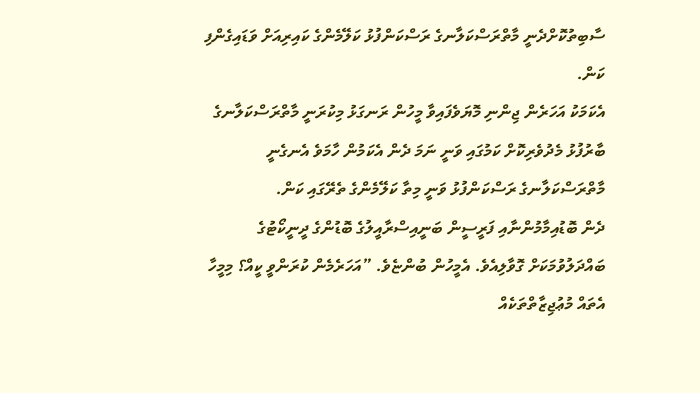ސާބިތުކޮށްދެނީ މާތްރަސްކަލާނގެ ރަސްކަންފުޅު ކަލޭމެންގެ ކައިރިއަށް ވަޑައިގެންފި ކަން.
އެކަމަކު އަހަރެން ޖިންނި މޮޔަވެފައިވާ މީހުން ރަނގަޅު މިކުރަނީ މާތްރަސްކަލާނގެ ބާރުފުޅު މެދުވެރިކޮށް ކަމުގައި ވަނީ ނަމަ ދެން އެކަމުން ހާމަވެ އެނގެނީ މާތްރަސްކަލާނގެ ރަސްކަންފުޅު ވަނީ މިތާ ކަލޭމެންގެ ތެރޭގައި ކަން.
ދެން ބޮޑުއިމާމުންނާއި ފަރީސީން ބަނީއިސްރާއީލުގެ ބޮޑުންގެ ދީނީކޯޓުގެ ބައްދަލުވުމަކަށް ގޮވާލިއެވެ. އެމީހުން ބުންޏެވެ. ”އަހަރެމެން ކުރަންވީ ކީއް؟ މިމީހާ އެތައް މުޢުޖިޒާތްތަކެއް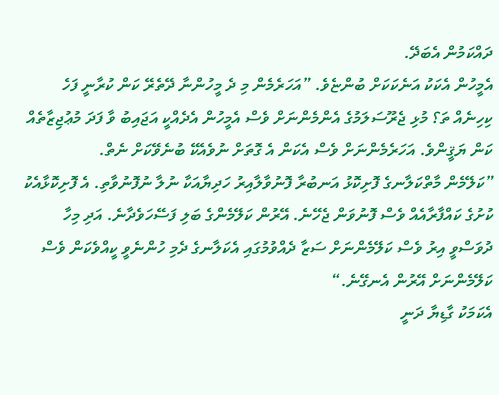ދައްކަމުން އެބަދޭ.
އެމީހުން އެކަކު އަނެކަކަށް ބުންޏެވެ. ”އަހަރެމެން މި ދެ މީހުންނާ ދޭތެރޭ ކަން ކުރާނީ ފަހެ ކިހިނެއް ތަ؟ މުޅި ޖެރޫސަލަމުގެ އެންމެންނަށް ވެސް އެމީހުން އެދެއްކީ އަޖައިބު ވާ ފަދަ މުޢުޖިޒާތެއް ކަން ޔަޤީންވެ. އަހަރެމެންނަށް ވެސް އެކަން އެ ގޮތަށް ނުވެއެކޭ ބުނެވޭކަށް ނެތް.
”ކަލޭމެން މާތްކަލާނގެ ފޮށިކޮޅު އަނބުރާ ފޮނުވާލާއިރު ހަދިޔާއަކާ ނުލާ ނުފޮނުވާތި. އެ ފޮށިކޮޅާއެކު ކުށުގެ ކައްފާރާއެއް ވެސް ފޮނުވަން ޖެހޭނެ. އޭރުން ކަލޭމެންގެ ބަލި ފަސޭހަވެދާނެ. އަދި މިހާ ދުވަސްވީ އިރު ވެސް ކަލޭމެންނަށް ސަޒާ ދެއްވުމުގައި އެކަލާނގެ ދެމި ހުންނެވީ ކީއްވެކަން ވެސް ކަލޭމެންނަށް އޭރުން އެނގޭނެ.“
އެކަމަކު ގާޑިޔާ ދަނީ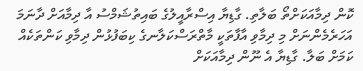ކޮން ދިމާއަކަށްތޯ ބަލާތި. ގާޑިޔާ އިސްރާއީލުގެ ބައިތުޝަމްސު އާ ދިމާއަށް ދާނަމަ އަހަރެމެންނަށް މި ދިމާވި އާފާތަކީ މާތްރަސްކަލާނގެ ކިބަފުޅުން ދިމާވި ކަންތަކެއް ކަމަށް ބަލާ. ގާޑިޔާ އެ ނޫން ދިމާއަކަށް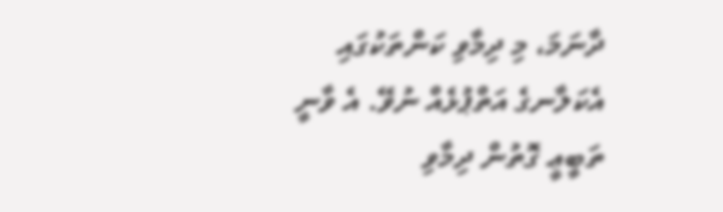ދާނަމަ، މި ދިމާވި ކަންތަކުގައި އެކަލާނގެ އަތްޕުޅެއް ނުވޭ. އެ ވާނީ ތަބީޢީ ގޮތުން ދިމާވި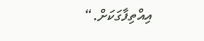އިއްތިފާގަކަށް.“